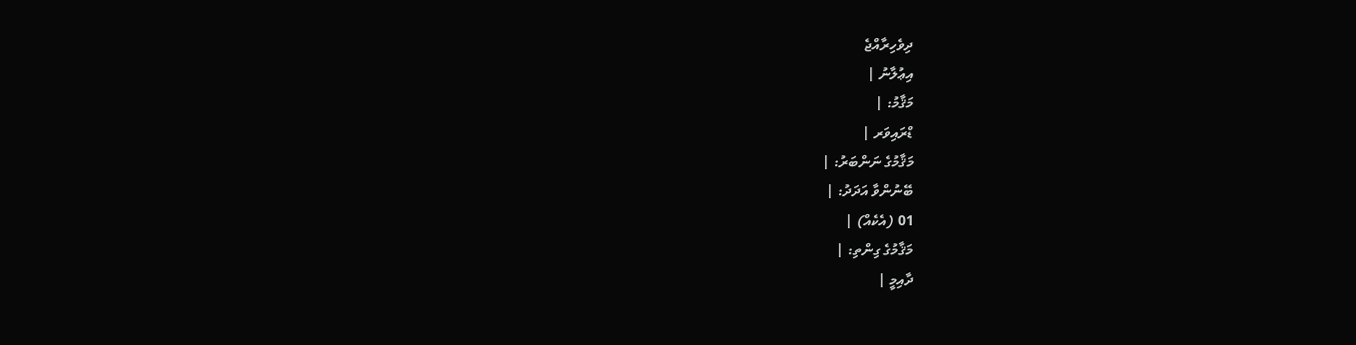ދިވެހިރާއްޖެ
އިޢުލާނު |
މަޤާމު: |
ޑްރައިވަރ |
މަޤާމުގެ ނަންބަރު: |
ބޭނުންވާ އަދަދު: |
01 (އެކެއް) |
މަޤާމުގެ ގިންތި: |
ދާއިމީ |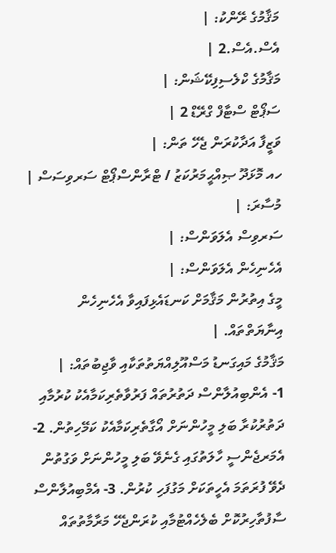މަޤާމުގެ ރޭންކު: |
އެސް.އެސް.2 |
މަޤާމުގެ ކްލެސިފިކޭޝަން: |
ސަޕޯޓް ސްޓާފް ގްރޭޑް 2 |
ވަޒީފާ އަދާކުރަން ޖެހޭ ތަން: |
ހއ މޮޅަދޫ ޞިއްޙީމަރުކަޒު / ޓްރާންސްޕޯޓް ސަރވިސަސް |
މުސާރަ: |
ސަރވިސް އެލަވަންސް: |
އެހެނިހެން އެލަވަންސް: |
މީގެ އިތުރުން މަޤާމަށް ކަނޑައެޅިފައިވާ އެހެނިހެން އިނާޔަތްތައް. |
މަޤާމުގެ މައިގަނޑު މަސްއޫލިއްޔަތުތަކާއި ވާޖިބުތައް: |
1- އެންބިއުލާންސް ދަތުރުތައް ފަރުވާތެރިކަމާއެކު ކުރުމާއި ދަތުރުކުރާ ބަލި މީހުންނަށް އޯގާތެރިކަމާއެކު ކަމޭހިތުން. 2- އެމަރޖެންސީ ހާލަތުގައި ގެނެވޭ ބަލި މީހުންނަށް ވަގުތުން ދެވޭ ފުރަތަމަ އެހީތަކަށް މަގުފަހި ކުރުން. 3- އެމްބިއުލާންސް ސާފުތާހިރުކޮށް ބެލެހެއްޓުމާއި ކުރަންޖެހޭ މަރާމާތުތައް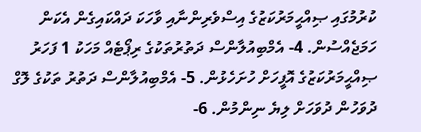ކުރުމުގައި ޞިއްޙީމަރުކަޒުގެ އިސްވެރިންނާއި ވާހަކަ ދައްކައިގެން އެކަން ހަމަޖެއްސުން. 4- އެމްބިއުލާންސް ދަތުރުތަކުގެ ރިޕޯޓެއް މަހަކު 1 ފަހަރު ޞިއްޙީމަރުކަޒުގެ އޮފީހަށް ހުށަހެޅުން. 5- އެމްބިއުލާންސް ދަތުރު ތަކުގެ ލޮގް ދުވަހުން ދުވަހަށް ލިޔެ ނިންމުން. 6-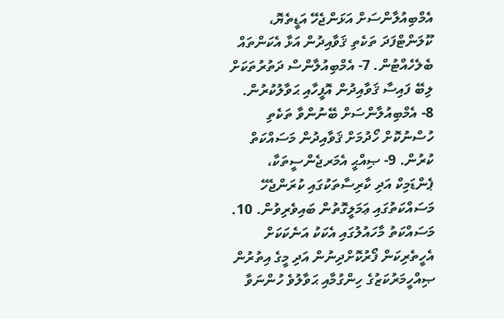އެމްބިއުލާންސަށް އަޅަންޖެހޭ އަޑީތެޔޮ، ކޫލަންޓްފަދަ ތަކެތި ޤަވާއިދުން އަޅާ އެކަންތައް ބެލެހެއްޓުން. 7- އެމްބިއުލާންސް ދަތުރުތަކަށް ލިބޭ ފައިސާ ޤަވާއިދުން އޮފީހާއި ޙަވާލުކުރުން. 8- އެމްބިއުލާންސަށް ބޭނުންވާ ތަކެތި ހުސްނުކޮށް ހޯދުމަށް ޤަވާއިދުން މަސައްކަތް ކުރުން. 9- ޞިއްޙީ އެމަރޖެންސީތަކާ، ޕެންޑަމިކް އަދި ކާރިސާތަކުގައި ކުރަންޖެހޭ މަސައްކަތުގައި ޢަމަލީގޮތުން ބައިވެރިވުން. 10. މަސައްކަތު މާހައުލުގައި އެކަކު އަނެކަކަށް އެހީތެރިކަން ފޯރުކޮށްދިނުން އަދި މީގެ އިތުރުން ޞިއްހީމަރުކަޒުގެ ހިންގުމާއި ޙަވާލުވެ ހުންނަވާ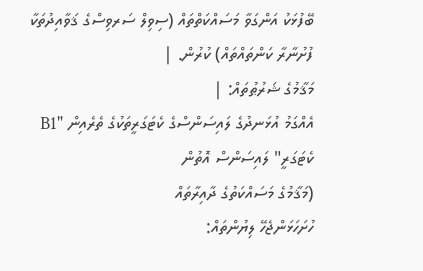ބޭފުޅަކު އަންގަވާ މަސައްކަތްތައް (ސިވިލް ސަރވިސްގެ ޤަވާއިދުތަކާ ފުށުނާރާ ކަންތައްތައް) ކުރުން. |
މަޤާމުގެ ޝަރުޠުތައް: |
އެއްގަމު އުޅަނދުގެ ލައިސަންސްގެ ކެޓަގަރީތަކުގެ ތެރެއިން "B1 ކެޓަގަރީ" ލައިސަންސް އޮތުން
(މަޤާމުގެ މަސައްކަތުގެ ދާއިރާތައް
ހުށަހަޅަންޖެހޭ ލިޔުންތައް: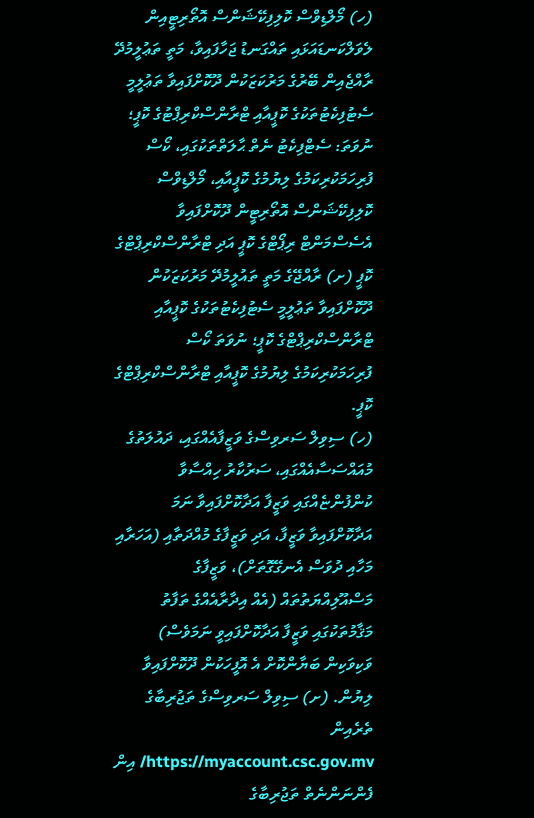(ހ) މޯލްޑިވްސް ކޮލިފިކޭޝަންސް އޮތޯރިޓީއިން ލެވަލްކަނޑައަޅައި ތައްގަނޑު ޖަހާފައިވާ، މަތީ ތަޢުލީމުދޭ ރާއްޖެއިން ބޭރުގެ މަރުކަޒަކުން ދޫކޮށްފައިވާ ތަޢުލީމީ ސެޓުފިކެޓުތަކުގެ ކޮޕީއާއި ޓްރާންސްކްރިޕްޓުގެ ކޮޕީ؛ ނުވަތަ: ސެޓްފިކެޓު ނެތް ޙާލަތްތަކުގައި، ކޯސް ފުރިހަމަކުރިކަމުގެ ލިޔުމުގެ ކޮޕީއާއި، މޯލްޑިވްސް ކޮލިފިކޭޝަންސް އޮތޯރިޓީން ދޫކޮށްފައިވާ އެސެސްމަންޓް ރިޕޯޓްގެ ކޮޕީ އަދި ޓްރާންސްކްރިޕްޓްގެ ކޮޕީ (ށ) ރާއްޖޭގެ މަތީ ތައުލީމުދޭ މަރުކަޒަކުން ދޫކޮށްފައިވާ ތަޢުލީމީ ސެޓުފިކެޓުތަކުގެ ކޮޕީއާއި ޓްރާންސްކްރިޕްޓްގެ ކޮޕީ؛ ނުވަތަ ކޯސް ފުރިހަމަކުރިކަމުގެ ލިޔުމުގެ ކޮޕީއާއި ޓްރާންސްކްރިޕްޓްގެ ކޮޕީ.
(ހ) ސިވިލް ސަރވިސްގެ ވަޒީފާއެއްގައި، ދައުލަތުގެ މުއައްސަސާއެއްގައި، ސަރުކާރު ހިއްސާވާ ކުންފުންޏެއްގައި ވަޒީފާ އަދާކޮށްފައިވާ ނަމަ އަދާކޮށްފައިވާ ވަޒީފާ، އަދި ވަޒީފާގެ މުއްދަތާއި (އަހަރާއި މަހާއި ދުވަސް އެނގޭގޮތަށް)، ވަޒީފާގެ މަސްއޫލިއްޔަތުތައް (އެއް އިދާރާއެއްގެ ތަފާތު މަޤާމުތަކުގައި ވަޒީފާ އަދާކޮށްފައިވީ ނަމަވެސް) ވަކިވަކިން ބަޔާންކޮށް އެ އޮފީހަކުން ދޫކޮށްފައިވާ ލިޔުން. (ށ) ސިވިލް ސަރވިސްގެ ތަޖުރިބާގެ ތެރެއިން https://myaccount.csc.gov.mv/ އިން ފެންނަންނެތް ތަޖުރިބާގެ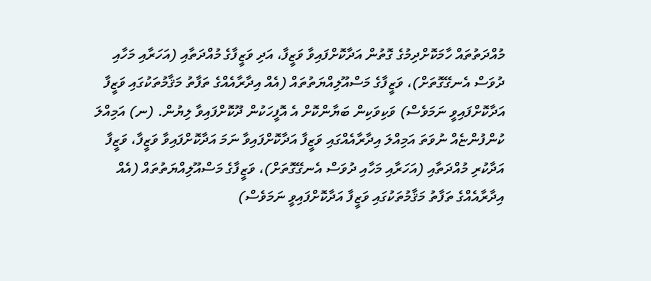މުއްދަތުތައް ހާމަކޮށްދިމުގެ ގޮތުން އަދާކޮށްފައިވާ ވަޒީފާ، އަދި ވަޒީފާގެ މުއްދަތާއި (އަހަރާއި މަހާއި ދުވަސް އެނގޭގޮތަށް)، ވަޒީފާގެ މަސްއޫލިއްޔަތުތައް (އެއް އިދާރާއެއްގެ ތަފާތު މަޤާމުތަކުގައި ވަޒީފާ އަދާކޮށްފައިވީ ނަމަވެސް) ވަކިވަކިން ބަޔާންކޮށް އެ އޮފީހަކުން ދޫކޮށްފައިވާ ލިޔުން. (ނ) އަމިއްލަ ކުންފުންޏެއް ނުވަތަ އަމިއްލަ އިދާރާއެއްގައި ވަޒީފާ އަދާކޮށްފައިވާ ނަމަ އަދާކޮށްފައިވާ ވަޒީފާ، ވަޒީފާ އަދާކުރި މުއްދަތާއި (އަހަރާއި މަހާއި ދުވަސް އެނގޭގޮތަށް)، ވަޒީފާގެ މަސްއޫލިއްޔަތުތައް (އެއް އިދާރާއެއްގެ ތަފާތު މަޤާމުތަކުގައި ވަޒީފާ އަދާކޮށްފައިވީ ނަމަވެސް)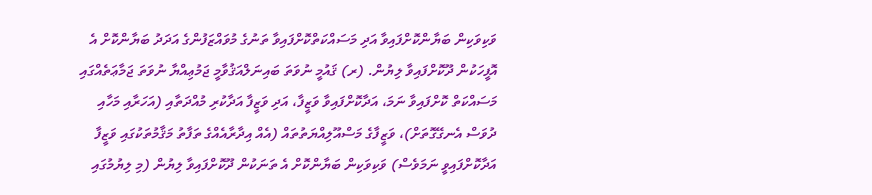ވަކިވަކިން ބަޔާންކޮށްފައިވާ އަދި މަސައްކަތްކޮށްފައިވާ ތަނުގެ މުވައްޒަފުންގެ އަދަދު ބަޔާންކޮށް އެ އޮފީހަކުން ދޫކޮށްފައިވާ ލިޔުން. (ރ) ޤައުމީ ނުވަތަ ބައިނަލްއަޤުވާމީ ޖަމުޢިއްޔާ ނުވަތަ ޖަމާޢަތެއްގައި މަސައްކަތް ކޮށްފައިވާ ނަމަ، އަދާކޮށްފައިވާ ވަޒީފާ، އަދި ވަޒީފާ އަދާކުރި މުއްދަތާއި (އަހަރާއި މަހާއި ދުވަސް އެނގޭގޮތަށް)، ވަޒީފާގެ މަސްއޫލިއްޔަތުތައް (އެއް އިދާރާއެއްގެ ތަފާތު މަޤާމުތަކުގައި ވަޒީފާ އަދާކޮށްފައިވީ ނަމަވެސް) ވަކިވަކިން ބަޔާންކޮށް އެ ތަނަކުން ދޫކޮށްފައިވާ ލިޔުން (މި ލިޔުމުގައި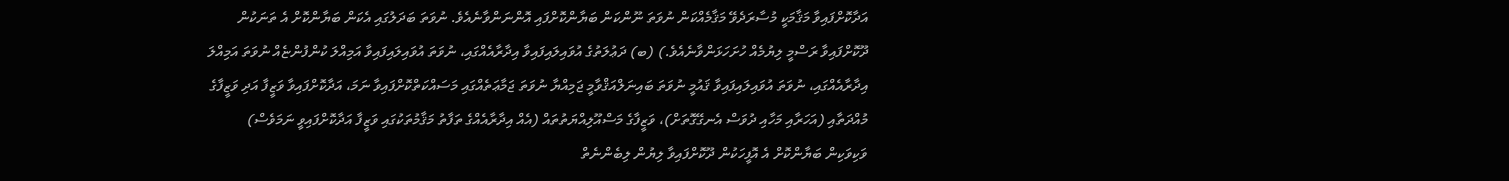އަދާކޮށްފައިވާ މަޤާމަކީ މުސާރަދެވޭ މަޤާމެއްކަން ނުވަތަ ނޫންކަން ބަޔާންކޮށްފައި އޮންނަންވާނެއެވެ. ނުވަތަ ބަދަލުގައި އެކަން ބަޔާންކޮށް އެ ތަނަކުން ދޫކޮށްފައިވާ ރަސްމީ ލިޔުމެއް ހުށަހަޅަންވާނެއެވެ.) (ބ) ދަޢުލަތުގެ އުވައިލައިފައިވާ އިދާރާއެއްގައި، ނުވަތަ އުވައިލައިފައިވާ އަމިއްލަ ކުންފުންޏެއް ނުވަތަ އަމިއްލަ އިދާރާއެއްގައި، ނުވަތަ އުވައިލައިފައިވާ ޤައުމީ ނުވަތަ ބައިނަލްއަޤްވާމީ ޖަމިއްޔާ ނުވަތަ ޖަމާޢަތެއްގައި މަސައްކަތްކޮށްފައިވާ ނަމަ، އަދާކޮށްފައިވާ ވަޒީފާ އަދި ވަޒީފާގެ މުއްދަތާއި (އަހަރާއި މަހާއި ދުވަސް އެނގޭގޮތަށް)، ވަޒީފާގެ މަސްއޫލިއްޔަތުތައް (އެއް އިދާރާއެއްގެ ތަފާތު މަޤާމުތަކުގައި ވަޒީފާ އަދާކޮށްފައިވީ ނަމަވެސް) ވަކިވަކިން ބަޔާންކޮށް އެ އޮފީހަކުން ދޫކޮށްފައިވާ ލިޔުން ލިބެންނެތް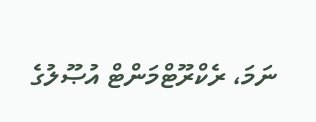ނަމަ، ރެކްރޫޓްމަންޓް އުޞޫލުގެ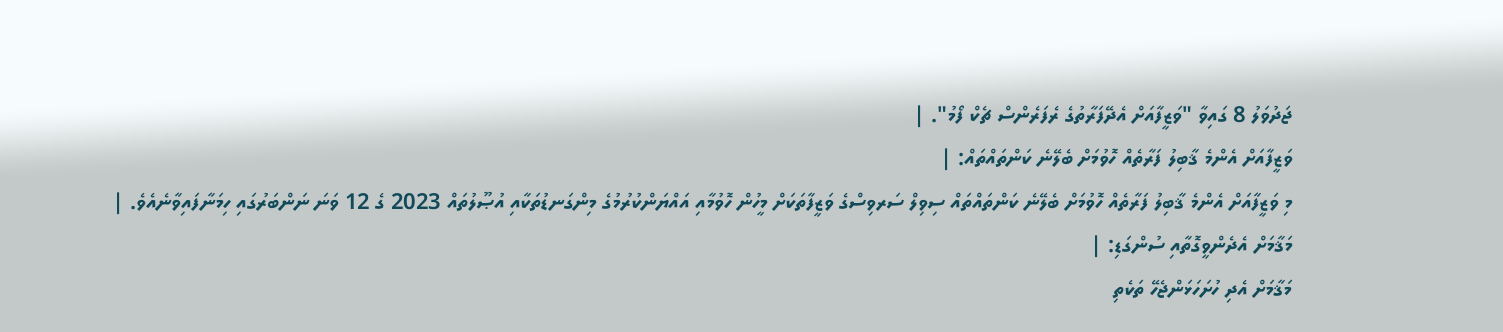ޖަދުވަލު 8 ގައިވާ "ވަޒީފާއަށް އެދޭފަރާތުގެ ރެފަރެންސް ޗެކް ފޯމު". |
ވަޒީފާއަށް އެންމެ ޤާބިލު ފަރާތެއް ހޮވުމަށް ބެލޭނެ ކަންތައްތައް: |
މި ވަޒީފާއަށް އެންމެ ޤާބިލު ފަރާތެއް ހޮވުމަށް ބެލޭނެ ކަންތައްތައް ސިވިލް ސަރވިސްގެ ވަޒީފާތަކަށް މީހުން ހޮވުމާއި އައްޔަންކުރުމުގެ މިންގަނޑުތަކާއި އުޞޫލުތައް 2023 ގެ 12 ވަނަ ނަންބަރުގައި ހިމަނާފައިވާނެއެވެ. |
މަޤާމަށް އެދެންވީގޮތާއި ސުންގަޑި: |
މަޤާމަށް އެދި ހުށަހަޅަންޖެހޭ ތަކެތި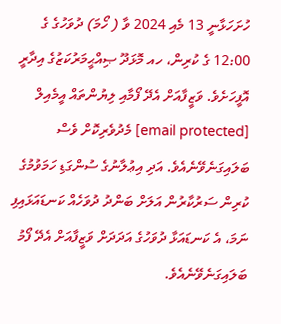ހުށަހަޅާނީ 13 މެއި 2024 ވާ ( ހޯމަ) ދުވަހުގެ ގެ 12:00 ގެ ކުރިން، ހއ މޮޅަދޫ ޞިއްޙީމަރުކަޒުގެ އިދާރީ އޮފީހަށެވެ. ވަޒީފާއަށް އެދޭ ފޯމާއި ލިޔުންތައް އީމެއިލް [email protected] މެދުވެރިކޮށް ވެސް ބަލައިގަނެވޭނެއެވެ. އަދި އިޢުލާނުގެ ސުންގަޑި ހަމަވުމުގެ ކުރިން ސަރުކާރުން އަލަށް ބަންދު ދުވަހެއް ކަނޑައަޅައިފި ނަމަ، އެ ކަނޑައަޅާ ދުވަހުގެ އަދަދަށް ވަޒީފާއަށް އެދޭ ފޯމު ބަލައިގަނެވޭނެއެވެ.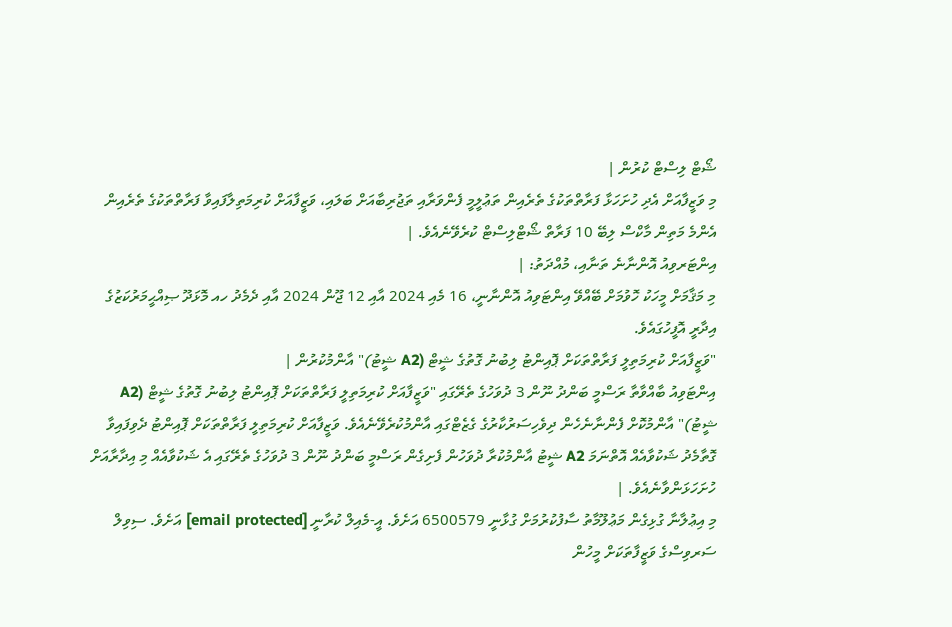ޝޯޓް ލިސްޓް ކުރުން |
މި ވަޒީފާއަށް އެދި ހުށަހަޅާ ފަރާތްތަކުގެ ތެރެއިން ތަޢުލީމީ ފެންވަރާއި ތަޖުރިބާއަށް ބަލައި، ވަޒީފާއަށް ކުރިމަތިލާފައިވާ ފަރާތްތަކުގެ ތެރެއިން އެންމެ މަތިން މާކްސް ލިބޭ 10 ފަރާތް ޝޯޓްލިސްޓް ކުރެވޭނެއެވެ. |
އިންޓަރވިއު އޮންނާނެ ތަނާއި، މުއްދަތު: |
މި މަޤާމަށް މީހަކު ހޮވުމަށް ބޭއްވޭ އިންޓަވިއު އޮންނާނީ، 16 މެއި 2024 އާއި 12 ޖޫން 2024 އާއި ދެމެދު ހއ މޮޅަދޫ ޞިއްޙީމަރުކަޒުގެ އިދާރީ އޮފީހުގައެވެ.
"ވަޒީފާއަށް ކުރިމަތިލީ ފަރާތްތަކަށް ޕޮއިންޓު ލިބުނު ގޮތުގެ ޝީޓް (A2 ޝީޓު)" އާންމުކުރުން |
އިންޓަވިއު ބާއްވާތާ ރަސްމީ ބަންދު ނޫން 3 ދުވަހުގެ ތެރޭގައި "ވަޒީފާއަށް ކުރިމަތިލީ ފަރާތްތަކަށް ޕޮއިންޓު ލިބުނު ގޮތުގެ ޝީޓް (A2 ޝީޓު)" އާންމުކޮށް ފެންނާނެހެން ދިވެހިސަރުކާރުގެ ގެޒެޓްގައި އާންމުކުރެވޭނެއެވެ. ވަޒީފާއަށް ކުރިމަތިލީ ފަރާތްތަކަށް ޕޮއިންޓު ދެވިފައިވާ ގޮތާމެދު ޝަކުވާއެއް އޮތްނަމަ A2 ޝީޓު އާންމުކުރާ ދުވަހުން ފެށިގެން ރަސްމީ ބަންދު ނޫން 3 ދުވަހުގެ ތެރޭގައި އެ ޝަކުވާއެއް މި އިދާރާއަށް ހުށަހަޅަންވާނެއެވެ. |
މި އިޢުލާނާ ގުޅިގެން މަޢުލޫމާތު ސާފުކުރުމަށް ގުޅާނީ 6500579 އަށެވެ. އީ-މެއިލް ކުރާނީ [email protected] އަށެވެ. ސިވިލް ސަރވިސްގެ ވަޒީފާތަކަށް މީހުން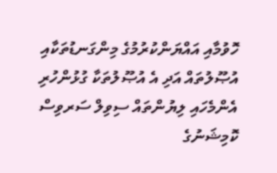ހޮވުމާއި އައްޔަންކުރުމުގެ މިންގަނޑުތަކާއި އުޞޫލުތައް އަދި އެ އުޞޫލުތަކާ ގުޅުންހުރި އެންމެހައި ލިޔުންތައް ސިވިލް ސަރވިސް ކޮމިޝަނުގެ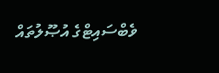ވެބްސައިޓްގެ އުޞޫލުތައް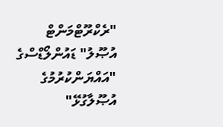"ރެކްރޫޓްމަންޓް އުޞޫލު" ޑައުންލޯޑްސްގެ "އައްޔަންކުރުމުގެ އުޞޫލާގުޅޭ"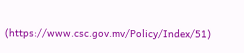(https://www.csc.gov.mv/Policy/Index/51)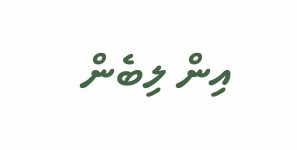އިން ލިބެން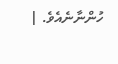ހުންނާނެއެވެ. |